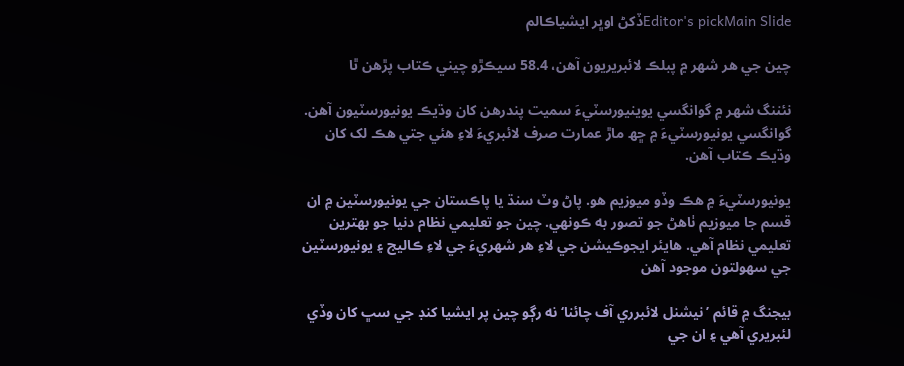Editor's pickMain Slideڏکڻ اوڀر ايشياڪالم

چين جي ھر شھر ۾ پبلڪ لائبريريون آھن، 58.4 سيڪڙو چيني ڪتاب پڙھن ٿا

نئننگ شھر ۾ گوانگسي يوينيورسٽيءَ سميت پندرھن کان وڌيڪ يونيورسٽيون آھن. گوانگسي يونيورسٽيءَ ۾ ڇھ ماڙ عمارت صرف لائبريءَ لاءِ ھئي جتي ھڪ لک کان وڌيڪ ڪتاب آھن.

يونيورسٽيءَ ۾ ھڪ وڏو ميوزيم ھو. پاڻ وٽ سنڌ يا پاڪستان جي يونيورسٽين ۾ ان قسم جا ميوزيم ٺاهڻ جو تصور به ڪونهي. چين جو تعليمي نظام دنيا جو بھترين تعليمي نظام آهي. هايئر ايجوڪيشن جي لاءِ هر شھريءَ جي لاءِ ڪاليج ۽ يونيورسٽين جي سھولتون موجود آهن

بيجنگ ۾ قائم ’نيشنل لائبرري آف چائنا‘ نه رڳو چين پر ايشيا کنڊ جي سڀ کان وڏي لئبريري آهي ۽ ان جي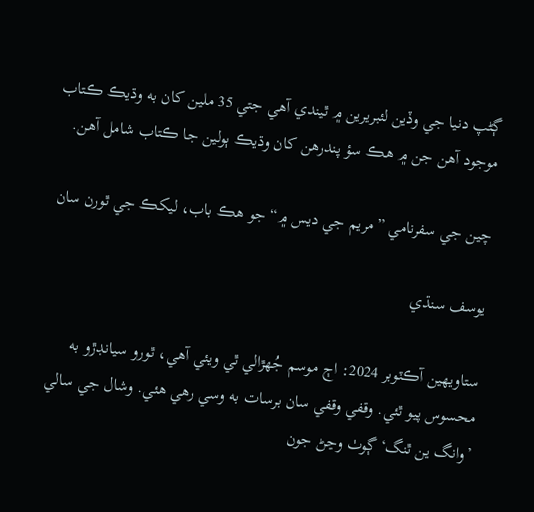ڳڻپ دنيا جي وڏين لئبريرين ۾ ٿيندي آهي جتي 35 ملين کان به وڌيڪ ڪتاب موجود آهن جن ۾ هڪ سؤ پندرهن کان وڌيڪ ٻولين جا ڪتاب شامل آهن.

چين جي سفرنامي ”مريم جي ديس ۾“ جو ھڪ باب، ليکڪ جي ٿورن سان

يوسف سنڌي

ستاويھين آڪٽوبر 2024: اڄ موسم جُھڙالي ٿي ويئي آهي، ٿورو سيانڊڙو به محسوس پيو ٿئي. وقفي وقفي سان برسات به وسي رهي هئي. وشال جي سالي ’وانگ ين ٿنگ‘ ڳوٺ وڃڻ جون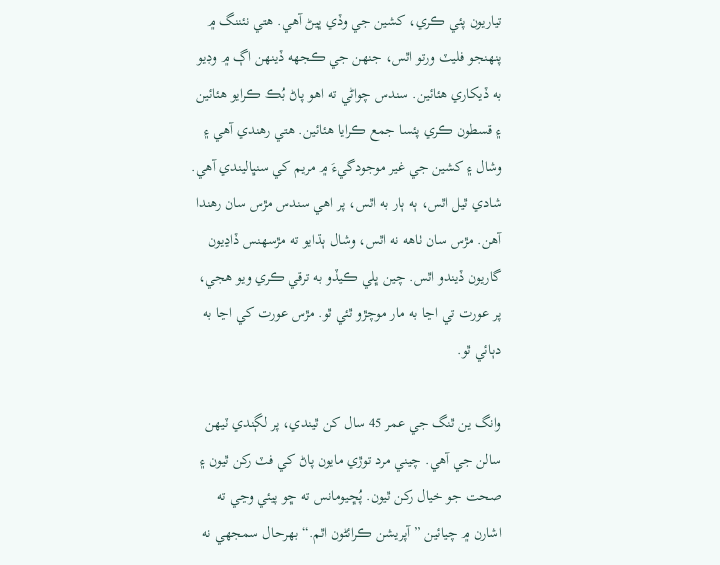تياريون پئي ڪري، کشين جي وڏي ڀيڻ آهي. هتي نئننگ ۾ پنھنجو فليٽ ورتو اٿس، جنھن جي ڪجهه ڏينھن اڳ ۾ وڊيو به ڏيکاري هئائين. سندس چواڻي ته اهو پاڻ بُڪ ڪرايو هئائين ۽ قسطون ڪري پئسا جمع ڪرايا هئائين. هتي رهندي آهي ۽ وشال ۽ کشين جي غير موجودگيءَ ۾ مريم کي سنڀاليندي آهي. شادي ٿيل اٿس، ٻه ٻار به اٿس، پر اهي سندس مڙس سان رهندا آهن. مڙس سان ٺاهه نه اٿس، وشال ٻڌايو ته مڙسھنس ڏاڍيون گاريون ڏيندو اٿس. چين ڀلي ڪيڏو به ترقي ڪري ويو هجي، پر عورت تي اڃا به مار موچڙو ٿئي ٿو. مڙس عورت کي اڃا به دٻائي ٿو.

وانگ ين ٿنگ جي عمر 45 سال کن ٿيندي، پر لڳندي ٽيھن سالن جي آهي. چيني مرد توڙي مايون پاڻ کي فٽ رکن ٿيون ۽ صحت جو خيال رکن ٿيون. پُڇيومانس ته ڇو پيئي وڃي ته اشارن ۾ چيائين ”آپريشن ڪرائڻون اٿم.“ بھرحال سمجهي نه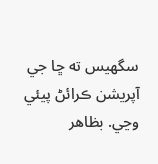سگهيس ته ڇا جي آپريشن ڪرائڻ پيئي وڃي. بظاهر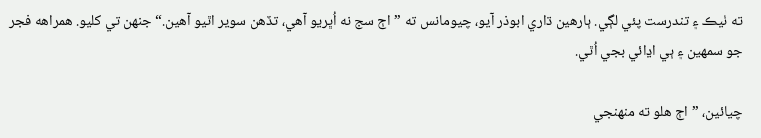ته ٺيڪ ۽ تندرست پئي لڳي. ٻارهين ڌاري ابوذر آيو، چيومانس ته ”اڄ سج نه اُڀريو آهي، تڏهن سوير اٿيو آهين.“ جنھن تي کليو. همراهه فجر جو سمھين ۽ ٻي اڍائي بجي اُٿي.

چيائين، ”اڄ هلو ته منھنجي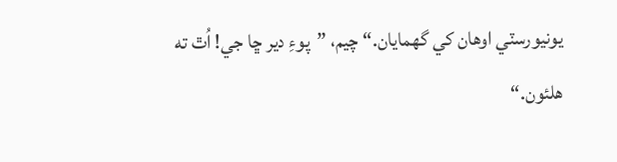يونيورسٽي اوهان کي گهمايان.“ چيم، ”پوءِ دير ڇا جي! اُٿ ته هلئون.“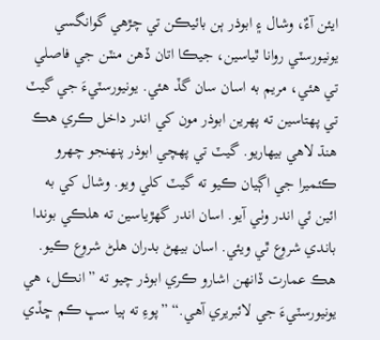ايئن آءٌ، وشال ۽ ابوذر ٻن بائيڪن تي چڙهي گوانگسي يونيورسٽي روانا ٿياسين، جيڪا اتان ڏهن منٽن جي فاصلي تي هئي، مريم به اسان سان گڏ هئي. يونيورسٽيءَ جي گيٽ تي پھتاسين ته پھرين ابوذر مون کي اندر داخل ڪري هڪ هنڌ لاهي بيھاريو. گيٽ تي پھچي ابوذر پنھنجو چھرو ڪئميرا جي اڳيان ڪيو ته گيٽ کلي ويو. وشال کي به ائين ئي اندر وٺي آيو. اسان اندر گهڙياسين ته هلڪي بوندا باندي شروع ٿي ويئي. اسان بيھڻ بدران هلڻ شروع ڪيو. هڪ عمارت ڏانھن اشارو ڪري ابوذر چيو ته ”انڪل، هي يونيورسٽيءَ جي لائبريري آهي.“ ”پوءِ ته ٻيا سڀ ڪم ڇڏي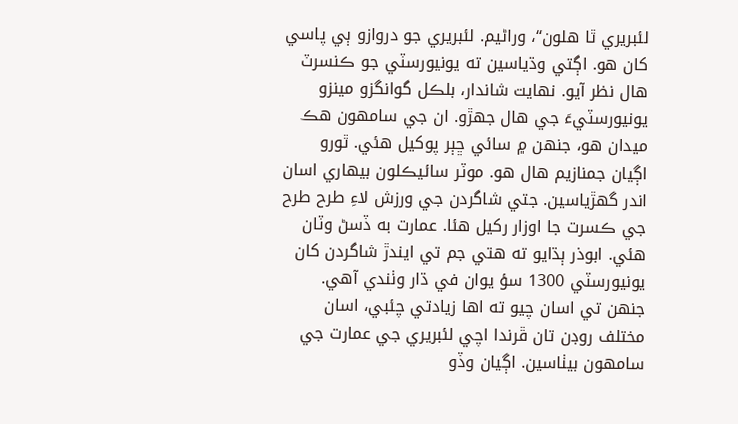لئبريري ٿا هلون“، وراڻيم. لئبريري جو دروازو ٻي پاسي کان هو. اڳتي وڌياسين ته يونيورسٽي جو ڪنسرٽ هال نظر آيو. نھايت شاندار، بلڪل گوانگزو مينزو يونيورسٽيءَ جي هال جھڙو. ان جي سامھون هڪ ميدان هو، جنھن ۾ سائي ڇٻر پوکيل هئي. ٿورو اڳيان جمنازيم هال هو. موٽر سائيڪلون بيھاري اسان اندر گهڙياسين. جتي شاگردن جي ورزش لاءِ طرح طرح جي ڪسرت جا اوزار رکيل هئا. عمارت به ڏسڻ وٽان هئي. ابوذر ٻڌايو ته هتي جم تي ايندڙ شاگردن کان يونيورسٽي 1300 سؤ يوان في ڌار وٺندي آهي. جنھن تي اسان چيو ته اها زيادتي چئبي، اسان مختلف روڊن تان ڦرندا اچي لئبريري جي عمارت جي سامھون بيٺاسين. اڳيان وڏو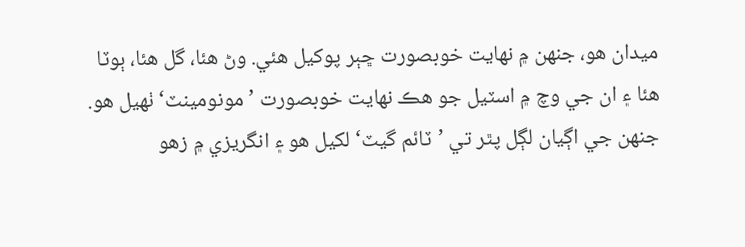ميدان هو، جنھن ۾ نھايت خوبصورت ڇٻر پوکيل هئي. وڻ هئا، گل هئا، ٻوٽا هئا ۽ ان جي وچ ۾ اسٽيل جو هڪ نھايت خوبصورت ’مونومينٽ‘ ٺھيل هو. جنھن جي اڳيان لڳل پٿر تي ’ٽائم گيٽ‘ لکيل هو ۽ انگريزي ۾ زهو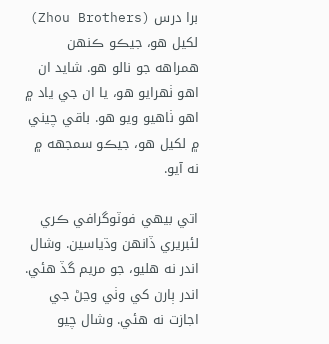برا درس (Zhou Brothers) لکيل هو، جيڪو ڪنھن همراهه جو نالو هو. شايد ان اهو ٺھرايو هو، يا ان جي ياد ۾ اهو ٺاهيو ويو هو. باقي چيني ۾ لکيل هو، جيڪو سمجهه ۾ نه آيو.

اتي بيھي فوٽوگرافي ڪري لئبريري ڏانھن وڌياسين. وشال اندر نه هليو، جو مريم گڏ هئي. اندر ٻارن کي وٺي وڃڻ جي اجازت نه هئي. وشال چيو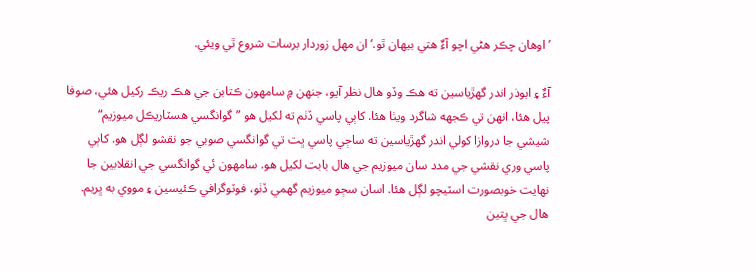’اوهان چڪر هڻي اچو آءٌ هتي بيھان ٿو.‘ ان مھل زوردار برسات شروع ٿي ويئي.

آءٌ ۽ ابوذر اندر گهڙياسين ته هڪ وڏو هال نظر آيو، جنھن ۾ سامھون ڪتابن جي هڪ ريڪ رکيل هئي، صوفا پيل هئا، انهن تي ڪجهه شاگرد ويٺا هئا. کاٻي پاسي ڏٺم ته لکيل هو ”گوانگسي هسٽاريڪل ميوزيم“ شيشي جا دروازا کولي اندر گهڙياسين ته ساڄي پاسي ڀت تي گوانگسي صوبي جو نقشو لڳل هو. کاٻي پاسي وري نقشي جي مدد سان ميوزيم جي هال بابت لکيل هو. سامھون ئي گوانگسي جي انقلابين جا نھايت خوبصورت اسٽيچو لڳل هئا. اسان سڄو ميوزيم گهمي ڏٺو، فوٽوگرافي ڪئيسين ۽ مووي به ڀريم. هال جي ڀتين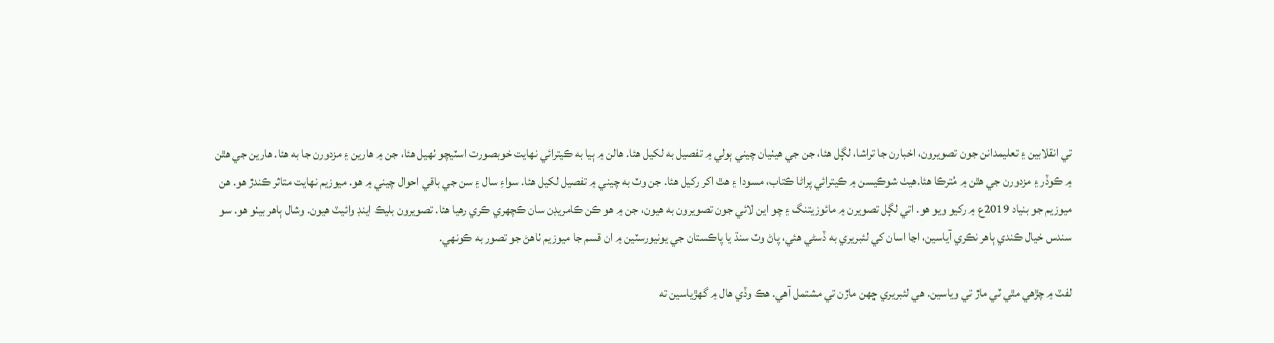تي انقلابين ۽ تعليمدانن جون تصويرون، اخبارن جا تراشا، لڳل هئا، جن جي هيٺيان چيني ٻولي ۾ تفصيل به لکيل هئا. هالن ۾ ٻيا به ڪيترائي نھايت خوبصورت اسٽيچو ٺھيل هئا، جن ۾ هارين ۽ مزدورن جا به هئا. هارين جي هٿن ۾ ڪوڏر ۽ مزدورن جي هٿن ۾ مُترڪا هئا.هيٺ شوڪيسن ۾ ڪيترائي پراڻا ڪتاب، مسودا ۽ هٿ اکر رکيل هئا. جن وٽ به چيني ۾ تفصيل لکيل هئا. سواءِ سال ۽ سن جي باقي احوال چيني ۾ هو. ميوزيم نھايت متاثر ڪندڙ هو. هن ميوزيم جو بنياد 2019ع ۾ رکيو ويو هو. اتي لڳل تصويرن ۾ مائوزيتنگ ۽ چو اين لائي جون تصويرون به هيون، جن ۾ هو ڪن ڪامريڊن سان ڪچھري ڪري رهيا هئا. تصويرون بليڪ اينڊ وائيٽ هيون. وشال ٻاهر بيٺو هو. سو سندس خيال ڪندي ٻاهر نڪري آياسين، اڃا اسان کي لئبريري به ڏسڻي هئي، پاڻ وٽ سنڌ يا پاڪستان جي يونيورسٽين ۾ ان قسم جا ميوزيم ٺاهڻ جو تصور به ڪونهي.

لفٽ ۾ چڙهي مٿي ٽي ماڙ تي وياسين. هي لئبريري ڇھن ماڙن تي مشتمل آهي. هڪ وڏي هال ۾ گهڙياسين ته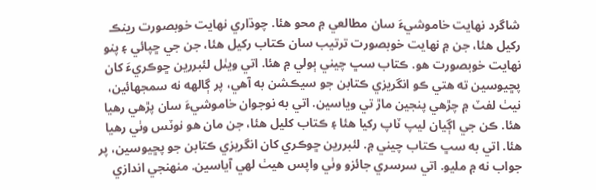شاگرد نھايت خاموشيءَ سان مطالعي ۾ محو هئا. چوڌاري نھايت خوبصورت رينڪ رکيل هئا، جن ۾ نھايت خوبصورت ترتيب سان ڪتاب رکيل هئا، جن جي ڇپائي ۽ پنو نھايت خوبصورت هو. ڪتاب سڀ چيني ٻولي ۾ هئا. اتي ويٺل لئبررين ڇوڪريءَ کان پڇيوسين ته هتي ڪو انگريزي ڪتابن جو سيڪشن به آهي، پر ڳالهه نه سمجهائين، نيٺ لفٽ ۾ چڙهي پنجين ماڙ تي وياسين. اتي به نوجوان خاموشيءَ سان پڙهي رهيا هئا. ڪن جي اڳيان ليپ ٽاپ رکيا هئا ۽ ڪتاب کليل هئا، جن مان هو نوٽس وٺي رهيا هئا. اتي به سڀ ڪتاب چيني ۾. لئبررين ڇوڪري کان انگريزي ڪتابن جو پڇيوسين، پر جواب نه ۾ مليو. اتي سرسري جائزو وٺي واپس هيٺ لھي آياسين. منھنجي اندازي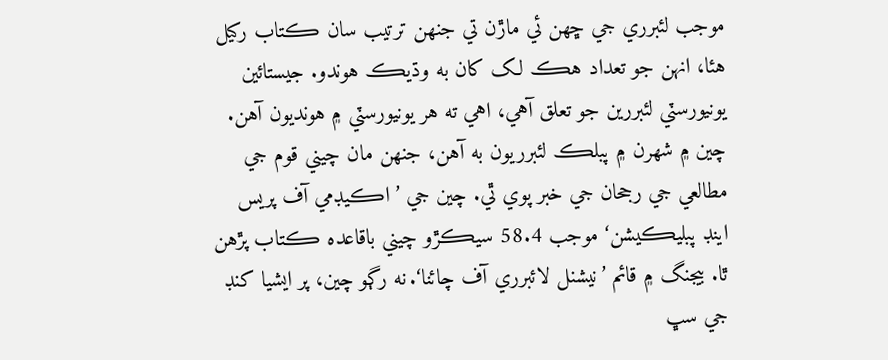موجب لئبرري جي ڇھن ئي ماڙن تي جنھن ترتيب سان ڪتاب رکيل هئا، انهن جو تعداد هڪ لک کان به وڌيڪ هوندو. جيستائين يونيورسٽي لئبررين جو تعلق آهي، اهي ته هر يونيورسٽي ۾ هونديون آهن. چين ۾ شھرن ۾ پبلڪ لئبرريون به آهن، جنھن مان چيني قوم جي مطالعي جي رجحان جي خبر پوي ٿي. چين جي ’اڪيڊمي آف پريس اينڊ پبليڪيشن‘ موجب 58.4 سيڪڙو چيني باقاعده ڪتاب پڙهن ٿا. بيجنگ ۾ قائم ’نيشنل لائبرري آف چائنا‘. نه رڳو چين، پر ايشيا کنڊ جي سڀ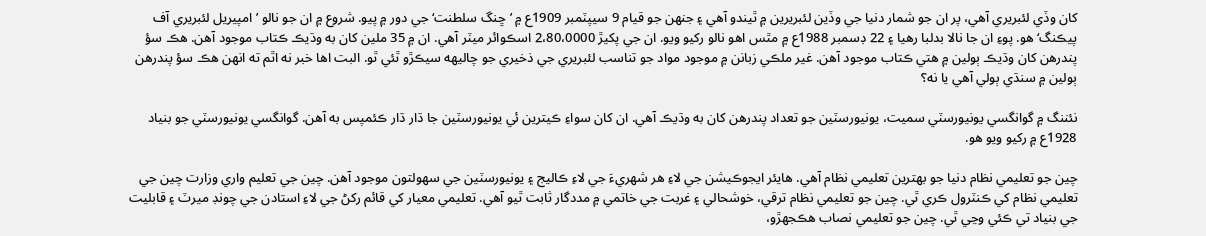کان وڏي لئبريري آهي، پر ان جو شمار دنيا جي وڏين لئبريرين ۾ ٿيندو آهي ۽ جنھن جو قيام 9 سيپٽمبر 1909ع ۾ ’ڇنگ سلطنت‘ جي دور ۾ پيو. شروع ۾ ان جو نالو ’امپيريل لئبريري آف پيڪنگ‘ هو. پوءِ ان جا نالا بدلبا رهيا ۽ 22 ڊسمبر 1988ع ۾ مٿس اهو نالو رکيو ويو. ان جي پکيڙ 2،80،0000 اسڪوائر ميٽر آهي. ان ۾ 35 ملين کان به وڌيڪ ڪتاب موجود آهن. هڪ سؤ پندرهن کان وڌيڪ ٻولين ۾ هتي ڪتاب موجود آهن. غير ملڪي زبانن ۾ موجود مواد جو تناسب لئبريري جي ذخيري جو چاليھه سيڪڙو ٿئي ٿو. البت اها خبر نه اٿم ته انهن هڪ سؤ پندرهن ٻولين ۾ سنڌي ٻولي آهي يا نه؟

نئننگ ۾ گوانگسي يونيورسٽي سميت، يونيورسٽين جو تعداد پندرهن کان به وڌيڪ آهي. ان کان سواءِ ڪيترين ئي يونيورسٽين جا ڌار ڌار ڪئمپس به آهن. گوانگسي يونيورسٽي جو بنياد 1928ع ۾ رکيو ويو هو.

چين جو تعليمي نظام دنيا جو بھترين تعليمي نظام آهي. هايئر ايجوڪيشن جي لاءِ هر شھريءَ جي لاءِ ڪاليج ۽ يونيورسٽين جي سھولتون موجود آهن. چين جي تعليم واري وزارت چين جي تعليمي نظام کي ڪنٽرول ڪري ٿي. چين جو تعليمي نظام ترقي، خوشحالي ۽ غربت جي خاتمي ۾ مددگار ثابت ٿيو آهي. تعليمي معيار کي قائم رکڻ جي لاءِ استادن جي چونڊ ميرٽ ۽ قابليت جي بنياد تي ڪئي وڃي ٿي. چين جو تعليمي نصاب هڪجھڙو،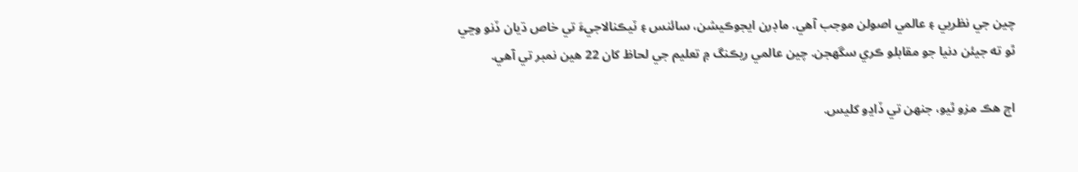چين جي نظريي ۽ عالمي اصولن موجب آهي. ماڊرن ايجوڪيشن، سائنس ۽ ٽيڪنالاجيءَ تي خاص ڌيان ڏنو وڃي ٿو ته جيئن دنيا جو مقابلو ڪري سگهجن. چين عالمي ريڪنگ ۾ تعليم جي لحاظ کان 22 هين نمبر تي آهي.

اڄ هڪ مزو ٿيو، جنھن تي ڏاڍو کليس.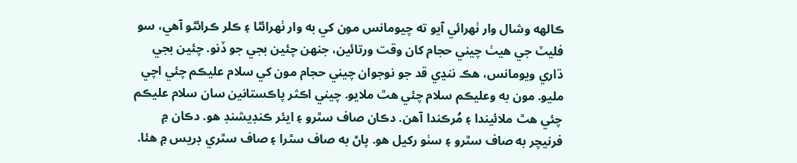ڪالهه وشال وار ٺھرائي آيو ته چيومانس مون کي به وار ٺھرائڻا ۽ ڪلر ڪرائڻو آهي، سو فليٽ جي هيٺ چيني حجام کان وقت ورتائين، جنھن چئين بجي جو ڏنو. چئين بجي ڌاري ويومانس، هڪ ننڍي قد جو نوجوان چيني حجام مون کي سلام عليڪم چئي اچي مليو. مون به وعليڪم سلام چئي هٿ ملايو. چيني اڪثر پاڪستانين سان سلام عليڪم چئي هٿ ملائيندا ۽ مُرڪندا آهن. دڪان صاف سٿرو ۽ ايئر ڪنڊيشنڊ هو. دڪان ۾ فرنيچر به صاف سٿرو ۽ سٺو رکيل هو. پاڻ به صاف سٿرا ۽ صاف سٿري ڊريس ۾ هئا.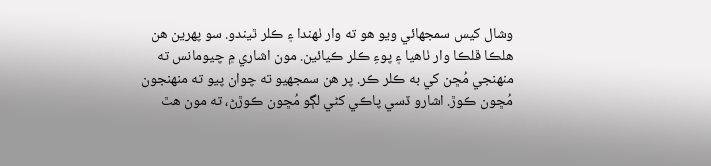وشال کيس سمجهائي ويو هو ته وار ٺھندا ۽ ڪلر ٿيندو. سو پھرين هن هلڪا ڦلڪا وار ٺاهيا ۽ پوءِ ڪلر ڪيائين. مون اشاري ۾ چيومانس ته منھنجي مُڇن کي به ڪلر ڪر. پر هن سمجهيو ته چوان پيو ته منھنجون مُڇون ڪوڙ. اشارو ڏسي پاڪي کڻي لڳو مُڇون ڪوڙڻ، ته مون هٿ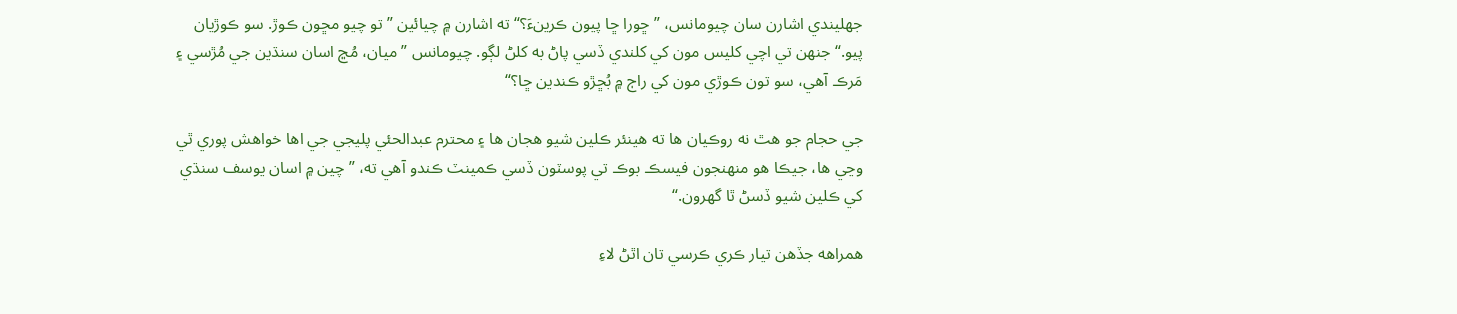جهليندي اشارن سان چيومانس، ”ڇورا ڇا پيون ڪرينءَ؟“ ته اشارن ۾ چيائين ”تو چيو مڇون ڪوڙ. سو ڪوڙيان پيو.“ جنھن تي اچي کليس مون کي کلندي ڏسي پاڻ به کلڻ لڳو. چيومانس ”ميان، مُڇ اسان سنڌين جي مُڙسي ۽ مَرڪ آهي، سو تون ڪوڙي مون کي راڄ ۾ بُڇڙو ڪندين ڇا؟“

جي حجام جو هٿ نه روڪيان ها ته هينئر ڪلين شيو هجان ها ۽ محترم عبدالحئي پليجي جي اها خواهش پوري ٿي وڃي ها، جيڪا هو منھنجون فيسڪ بوڪ تي پوسٽون ڏسي ڪمينٽ ڪندو آهي ته، ”چين ۾ اسان يوسف سنڌي کي ڪلين شيو ڏسڻ ٿا گهرون.“

همراهه جڏهن تيار ڪري ڪرسي تان اٿڻ لاءِ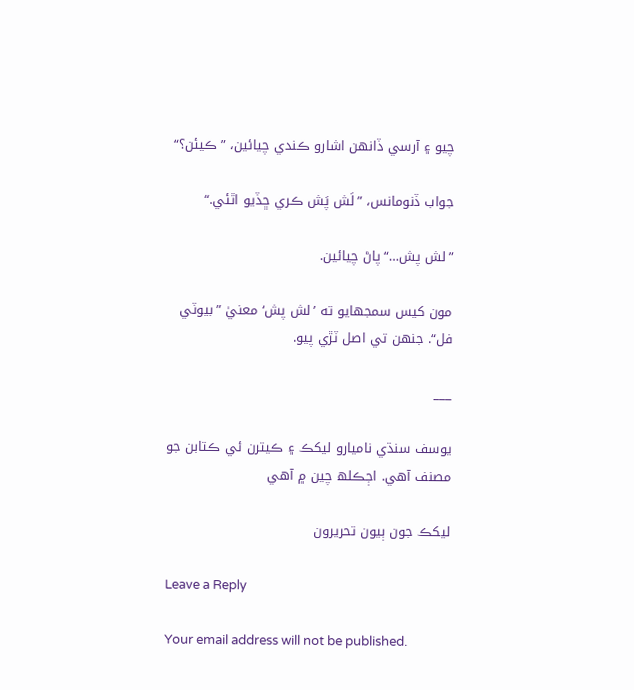چيو ۽ آرسي ڏانھن اشارو ڪندي چيائين، ”ڪيئن؟“

جواب ڏنومانس، ”لَش پَش ڪري ڇڏيو اٿئي.“

”لش پش…“پاڻ چيائين.

مون کيس سمجهايو ته ’لش پش‘ معنيٰ ”بيوٽي فل“. جنھن تي اصل ٽڙي پيو.

___

يوسف سنڌي ناميارو ليکڪ ۽ ڪيترن ئي ڪتابن جو مصنف آھي. اڄڪلھ چين ۾ آھي

ليکڪ جون ٻيون تحريرون

Leave a Reply

Your email address will not be published.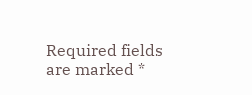Required fields are marked *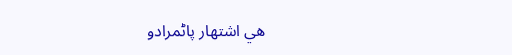هي اشتهار پاڻمرادو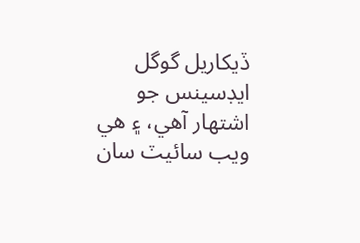ڏيکاريل گوگل ايڊسينس جو اشتهار آهي، ۽ هي ويب سائيٽ سان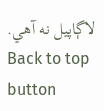لاڳاپيل نه آهي.
Back to top button